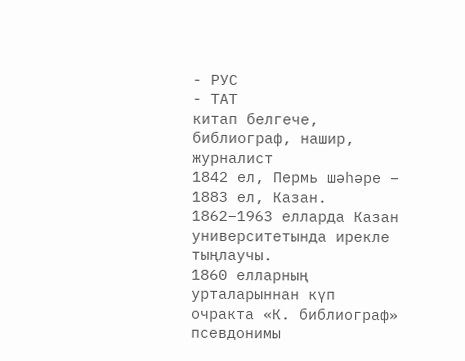- РУС
- ТАТ
китап белгече, библиограф, нашир, журналист
1842 ел, Пермь шәһәре – 1883 ел, Казан.
1862–1963 елларда Казан университетында ирекле тыңлаучы.
1860 елларның урталарыннан күп очракта «К. библиограф» псевдонимы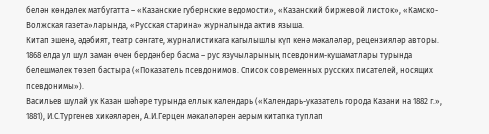белән көндәлек матбугатта – «Казанские губернские ведомости», «Казанский биржевой листок», «Камско-Волжская газета»ларында, «Русская старина» журналында актив языша.
Китап эшенә, әдәбият, театр сәнгате, журналистикага кагылышлы күп кенә мәкаләләр, рецензияләр авторы. 1868 елда ул шул заман өчен бердәнбер басма – рус язучыларының псевдоним-кушаматлары турында белешмәлек төзеп бастыра («Показатель псевдонимов. Список современных русских писателей, носящих псевдонимы»).
Васильев шулай ук Казан шәһәре турында еллык календарь («Календарь-указатель города Казани на 1882 г.», 1881), И.С.Тургенев хикәяләрен, А.И.Герцен мәкаләләрен аерым китапка туплап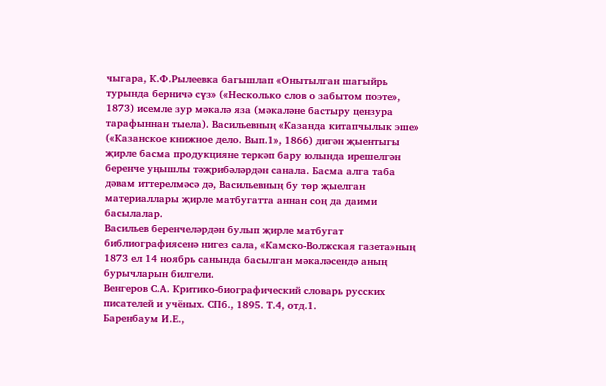чыгара, К.Ф.Рылеевка багышлап «Онытылган шагыйрь турында берничә сүз» («Несколько слов о забытом поэте», 1873) исемле зур мәкалә яза (мәкаләне бастыру цензура тарафыннан тыела). Васильевның «Казанда китапчылык эше» («Казанское книжное дело. Вып.1», 1866) дигән җыентыгы җирле басма продукцияне теркәп бару юлында ирешелгән беренче уңышлы тәҗрибәләрдән санала. Басма алга таба дәвам иттерелмәсә дә, Васильевның бу төр җыелган материаллары җирле матбугатта аннан соң да даими басылалар.
Васильев беренчеләрдән булып җирле матбугат библиографиясенә нигез сала, «Камско-Волжская газета»ның 1873 ел 14 ноябрь санында басылган мәкаләсендә аның бурычларын билгели.
Венгеров С.А. Критико-биографический словарь русских писателей и учёных. СПб., 1895. Т.4, отд.1.
Баренбаум И.Е.,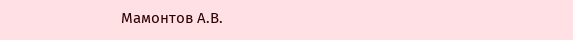Мамонтов А.В.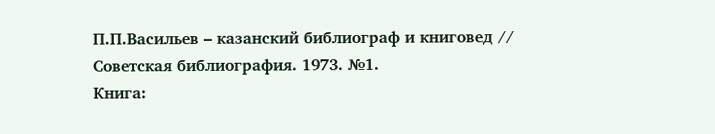П.П.Васильев – казанский библиограф и книговед // Советская библиография. 1973. №1.
Книга: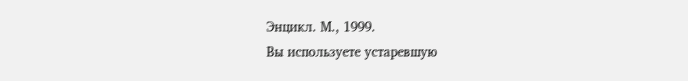Энцикл. М., 1999.
Вы используете устаревшую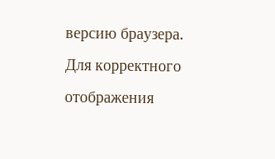версию браузера.
Для корректного отображения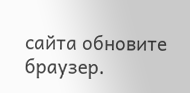сайта обновите браузер.